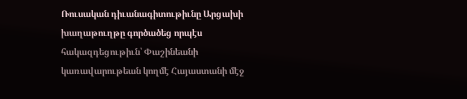Ռուսական դիւանագիտութիւնը Արցախի խաղաթուղթը գործածեց որպէս հակազդեցութիւն՝ Փաշինեանի կառավարութեան կողմէ Հայաստանի մէջ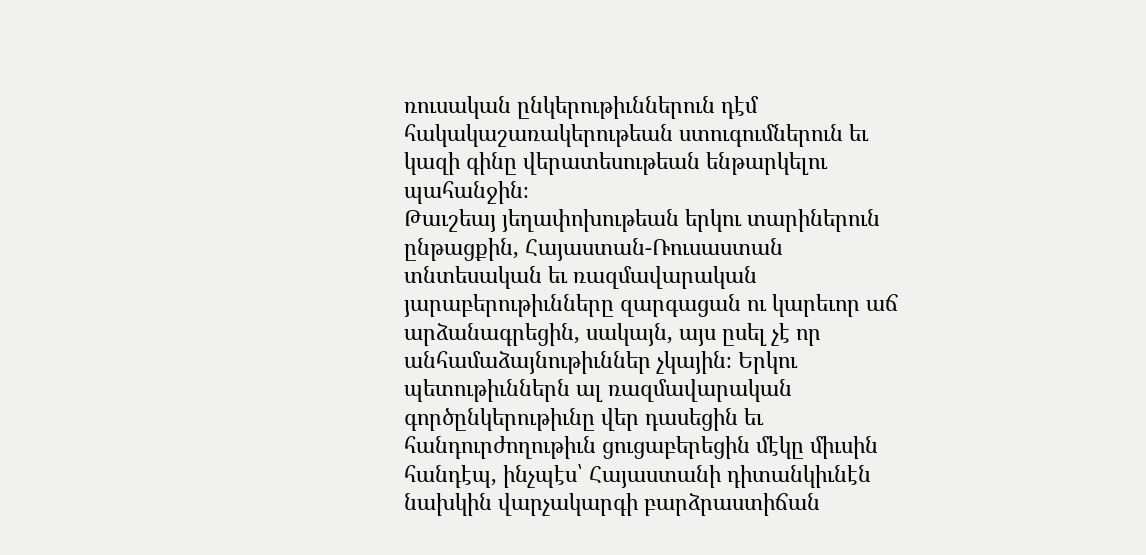ռուսական ընկերութիւններուն դէմ հակակաշառակերութեան ստուգումներուն եւ կազի գինը վերատեսութեան ենթարկելու պահանջին։
Թաւշեայ յեղափոխութեան երկու տարիներուն ընթացքին, Հայաստան-Ռուսաստան տնտեսական եւ ռազմավարական յարաբերութիւնները զարգացան ու կարեւոր աճ արձանագրեցին, սակայն, այս ըսել չէ որ անհամաձայնութիւններ չկային։ Երկու պետութիւններն ալ ռազմավարական գործընկերութիւնը վեր դասեցին եւ հանդուրժողութիւն ցուցաբերեցին մէկը միւսին հանդէպ, ինչպէս՝ Հայաստանի դիտանկիւնէն նախկին վարչակարգի բարձրաստիճան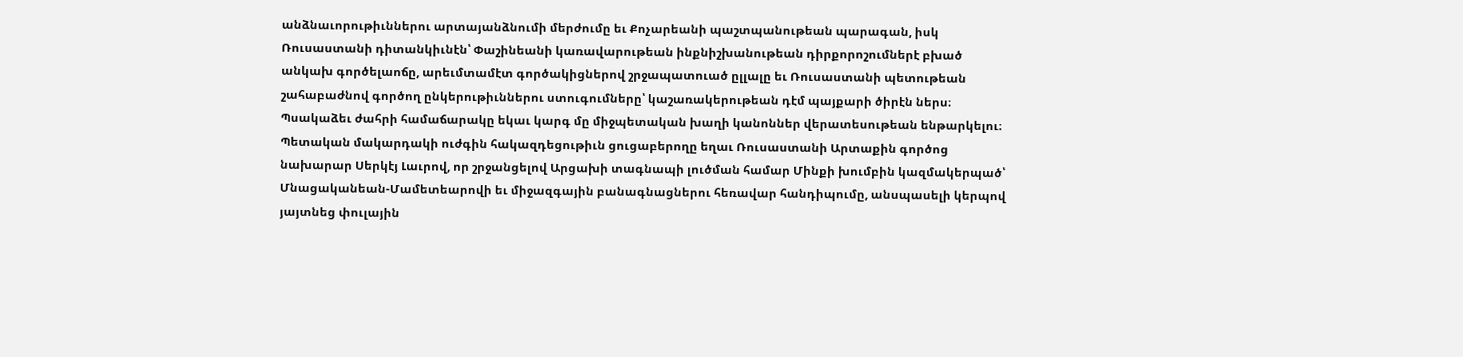անձնաւորութիւններու արտայանձնումի մերժումը եւ Քոչարեանի պաշտպանութեան պարագան, իսկ Ռուսաստանի դիտանկիւնէն՝ Փաշինեանի կառավարութեան ինքնիշխանութեան դիրքորոշումներէ բխած անկախ գործելաոճը, արեւմտամէտ գործակիցներով շրջապատուած ըլլալը եւ Ռուսաստանի պետութեան շահաբաժնով գործող ընկերութիւններու ստուգումները՝ կաշառակերութեան դէմ պայքարի ծիրէն ներս։
Պսակաձեւ ժահրի համաճարակը եկաւ կարգ մը միջպետական խաղի կանոններ վերատեսութեան ենթարկելու։ Պետական մակարդակի ուժգին հակազդեցութիւն ցուցաբերողը եղաւ Ռուսաստանի Արտաքին գործոց նախարար Սերկէյ Լաւրով, որ շրջանցելով Արցախի տագնապի լուծման համար Մինքի խումբին կազմակերպած՝ Մնացականեան-Մամետեարովի եւ միջազգային բանագնացներու հեռավար հանդիպումը, անսպասելի կերպով յայտնեց փուլային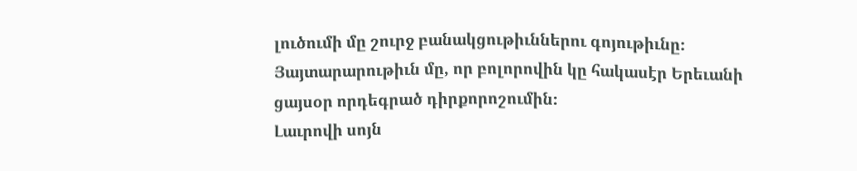լուծումի մը շուրջ բանակցութիւններու գոյութիւնը։ Յայտարարութիւն մը, որ բոլորովին կը հակասէր Երեւանի ցայսօր որդեգրած դիրքորոշումին։
Լաւրովի սոյն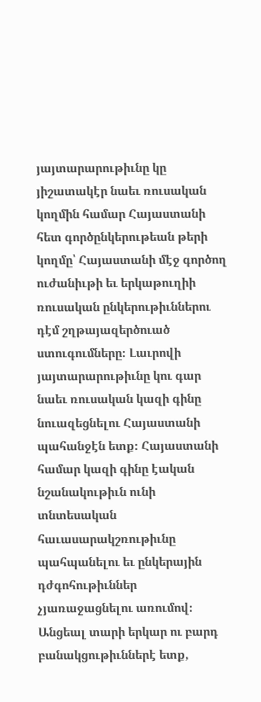յայտարարութիւնը կը յիշատակէր նաեւ ռուսական կողմին համար Հայաստանի հետ գործընկերութեան թերի կողմը՝ Հայաստանի մէջ գործող ուժանիւթի եւ երկաթուղիի ռուսական ընկերութիւններու դէմ շղթայազերծուած ստուգումները։ Լաւրովի յայտարարութիւնը կու գար նաեւ ռուսական կազի գինը նուազեցնելու Հայաստանի պահանջէն ետք։ Հայաստանի համար կազի գինը էական նշանակութիւն ունի տնտեսական հաւասարակշռութիւնը պահպանելու եւ ընկերային դժգոհութիւններ չյառաջացնելու առումով։ Անցեալ տարի երկար ու բարդ բանակցութիւններէ ետք,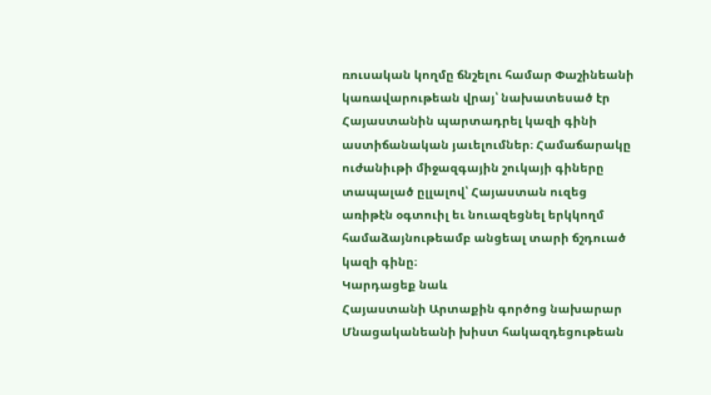ռուսական կողմը ճնշելու համար Փաշինեանի կառավարութեան վրայ՝ նախատեսած էր Հայաստանին պարտադրել կազի գինի աստիճանական յաւելումներ։ Համաճարակը ուժանիւթի միջազգային շուկայի գիները տապալած ըլլալով՝ Հայաստան ուզեց առիթէն օգտուիլ եւ նուազեցնել երկկողմ համաձայնութեամբ անցեալ տարի ճշդուած կազի գինը։
Կարդացեք նաև
Հայաստանի Արտաքին գործոց նախարար Մնացականեանի խիստ հակազդեցութեան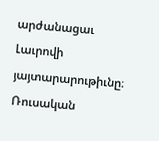արժանացաւ Լաւրովի յայտարարութիւնը։ Ռուսական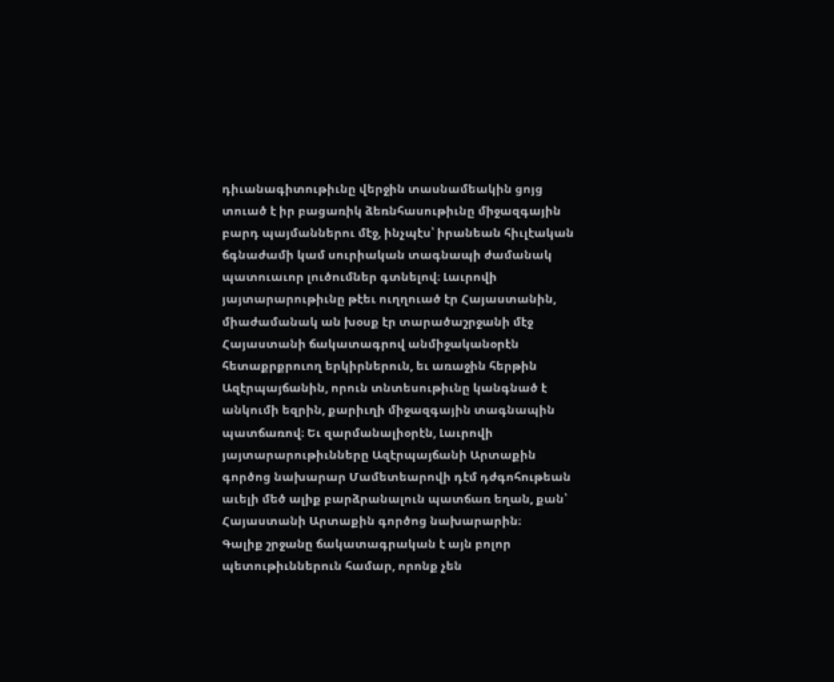դիւանագիտութիւնը վերջին տասնամեակին ցոյց տուած է իր բացառիկ ձեռնհասութիւնը միջազգային բարդ պայմաններու մէջ, ինչպէս՝ իրանեան հիւլէական ճգնաժամի կամ սուրիական տագնապի ժամանակ պատուաւոր լուծումներ գտնելով։ Լաւրովի յայտարարութիւնը թէեւ ուղղուած էր Հայաստանին, միաժամանակ ան խօսք էր տարածաշրջանի մէջ Հայաստանի ճակատագրով անմիջականօրէն հետաքրքրուող երկիրներուն, եւ առաջին հերթին Ազէրպայճանին, որուն տնտեսութիւնը կանգնած է անկումի եզրին, քարիւղի միջազգային տագնապին պատճառով։ Եւ զարմանալիօրէն, Լաւրովի յայտարարութիւնները Ազէրպայճանի Արտաքին գործոց նախարար Մամետեարովի դէմ դժգոհութեան աւելի մեծ ալիք բարձրանալուն պատճառ եղան, քան՝ Հայաստանի Արտաքին գործոց նախարարին։
Գալիք շրջանը ճակատագրական է այն բոլոր պետութիւններուն համար, որոնք չեն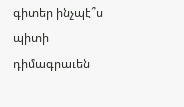գիտեր ինչպէ՞ս պիտի դիմագրաւեն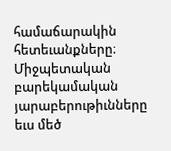համաճարակին հետեւանքները։ Միջպետական բարեկամական յարաբերութիւնները եւս մեծ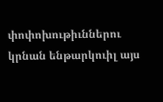փոփոխութիւններու կրնան ենթարկուիլ այս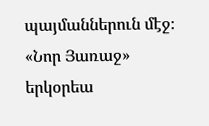պայմաններուն մէջ։
«Նոր Յառաջ» երկօրեա